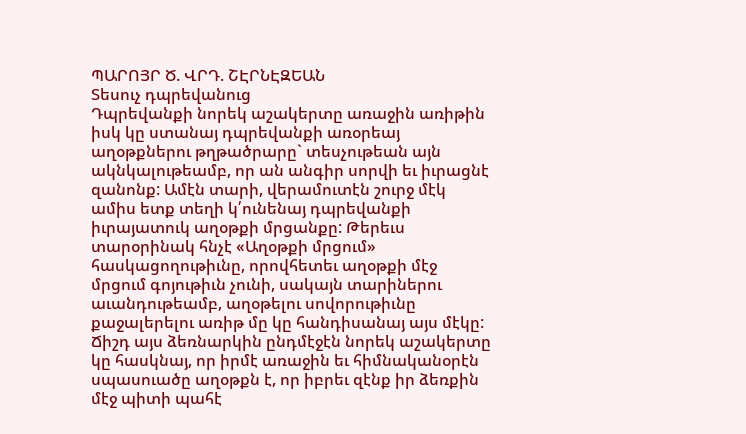ՊԱՐՈՅՐ Ծ. ՎՐԴ. ՇԷՐՆԷԶԵԱՆ
Տեսուչ դպրեվանուց
Դպրեվանքի նորեկ աշակերտը առաջին առիթին իսկ կը ստանայ դպրեվանքի առօրեայ աղօթքներու թղթածրարը` տեսչութեան այն ակնկալութեամբ, որ ան անգիր սորվի եւ իւրացնէ զանոնք: Ամէն տարի, վերամուտէն շուրջ մէկ ամիս ետք տեղի կ՛ունենայ դպրեվանքի իւրայատուկ աղօթքի մրցանքը: Թերեւս տարօրինակ հնչէ «Աղօթքի մրցում» հասկացողութիւնը, որովհետեւ աղօթքի մէջ մրցում գոյութիւն չունի, սակայն տարիներու աւանդութեամբ, աղօթելու սովորութիւնը քաջալերելու առիթ մը կը հանդիսանայ այս մէկը: Ճիշդ այս ձեռնարկին ընդմէջէն նորեկ աշակերտը կը հասկնայ, որ իրմէ առաջին եւ հիմնականօրէն սպասուածը աղօթքն է, որ իբրեւ զէնք իր ձեռքին մէջ պիտի պահէ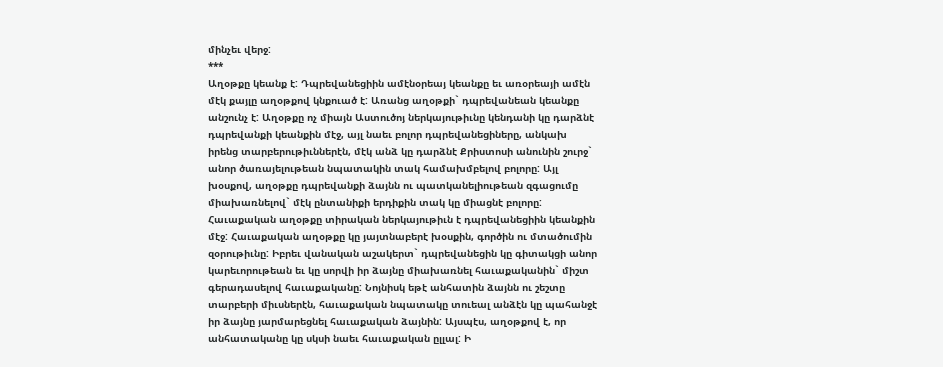մինչեւ վերջ:
***
Աղօթքը կեանք է: Դպրեվանեցիին ամէնօրեայ կեանքը եւ առօրեայի ամէն մէկ քայլը աղօթքով կնքուած է: Առանց աղօթքի` դպրեվանեան կեանքը անշունչ է: Աղօթքը ոչ միայն Աստուծոյ ներկայութիւնը կենդանի կը դարձնէ դպրեվանքի կեանքին մէջ, այլ նաեւ բոլոր դպրեվանեցիները, անկախ իրենց տարբերութիւններէն, մէկ անձ կը դարձնէ Քրիստոսի անունին շուրջ` անոր ծառայելութեան նպատակին տակ համախմբելով բոլորը: Այլ խօսքով, աղօթքը դպրեվանքի ձայնն ու պատկանելիութեան զգացումը միախառնելով` մէկ ընտանիքի երդիքին տակ կը միացնէ բոլորը:
Հաւաքական աղօթքը տիրական ներկայութիւն է դպրեվանեցիին կեանքին մէջ: Հաւաքական աղօթքը կը յայտնաբերէ խօսքին, գործին ու մտածումին զօրութիւնը: Իբրեւ վանական աշակերտ` դպրեվանեցին կը գիտակցի անոր կարեւորութեան եւ կը սորվի իր ձայնը միախառնել հաւաքականին` միշտ գերադասելով հաւաքականը: Նոյնիսկ եթէ անհատին ձայնն ու շեշտը տարբերի միւսներէն, հաւաքական նպատակը տուեալ անձէն կը պահանջէ իր ձայնը յարմարեցնել հաւաքական ձայնին: Այսպէս, աղօթքով է, որ անհատականը կը սկսի նաեւ հաւաքական ըլլալ: Ի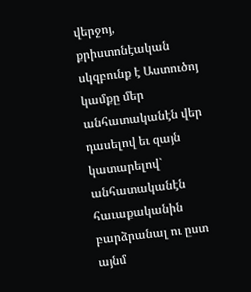վերջոյ, քրիստոնէական սկզբունք է Աստուծոյ կամքը մեր անհատականէն վեր դասելով եւ զայն կատարելով` անհատականէն հաւաքականին բարձրանալ ու ըստ այնմ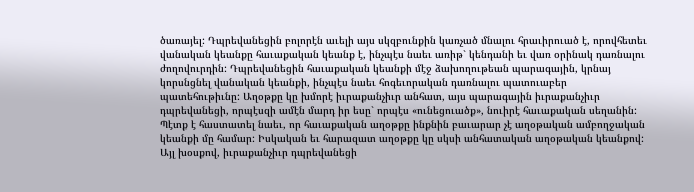ծառայել: Դպրեվանեցին բոլորէն աւելի այս սկզբունքին կառչած մնալու հրաւիրուած է, որովհետեւ վանական կեանքը հաւաքական կեանք է, ինչպէս նաեւ առիթ` կենդանի եւ վառ օրինակ դառնալու ժողովուրդին: Դպրեվանեցին հաւաքական կեանքի մէջ ձախողութեան պարագային, կրնայ կորսնցնել վանական կեանքի, ինչպէս նաեւ հոգեւորական դառնալու պատուաբեր պատեհութիւնը: Աղօթքը կը խմորէ իւրաքանչիւր անհատ, այս պարագային իւրաքանչիւր դպրեվանեցի, որպէսզի ամէն մարդ իր եսը` որպէս «ունեցուածք», նուիրէ հաւաքական սեղանին:
Պէտք է հաստատել նաեւ, որ հաւաքական աղօթքը ինքնին բաւարար չէ աղօթական ամբողջական կեանքի մը համար: Իսկական եւ հարազատ աղօթքը կը սկսի անհատական աղօթական կեանքով: Այլ խօսքով, իւրաքանչիւր դպրեվանեցի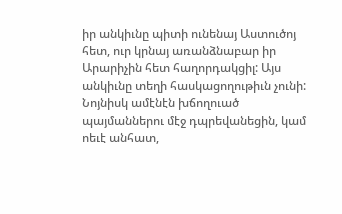իր անկիւնը պիտի ունենայ Աստուծոյ հետ, ուր կրնայ առանձնաբար իր Արարիչին հետ հաղորդակցիլ: Այս անկիւնը տեղի հասկացողութիւն չունի: Նոյնիսկ ամէնէն խճողուած պայմաններու մէջ դպրեվանեցին, կամ ոեւէ անհատ,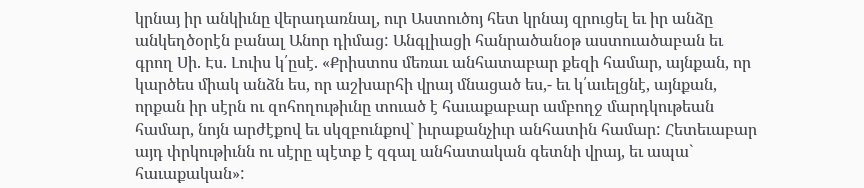կրնայ իր անկիւնը վերադառնալ, ուր Աստուծոյ հետ կրնայ զրուցել եւ իր անձը անկեղծօրէն բանալ Անոր դիմաց: Անգլիացի հանրածանօթ աստուածաբան եւ գրող Սի. Էս. Լուիս կ՛ըսէ. «Քրիստոս մեռաւ անհատաբար քեզի համար, այնքան, որ կարծես միակ անձն ես, որ աշխարհի վրայ մնացած ես,- եւ կ՛աւելցնէ, այնքան, որքան իր սէրն ու զոհողութիւնը տուած է հաւաքաբար ամբողջ մարդկութեան համար, նոյն արժէքով եւ սկզբունքով` իւրաքանչիւր անհատին համար: Հետեւաբար այդ փրկութիւնն ու սէրը պէտք է զգալ անհատական գետնի վրայ, եւ ապա` հաւաքական»: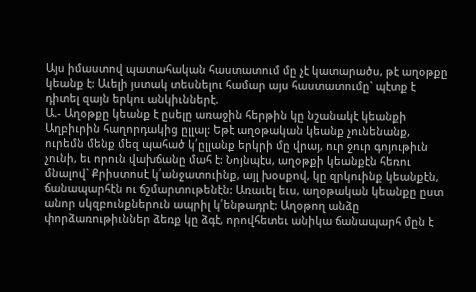Այս իմաստով պատահական հաստատում մը չէ կատարածս, թէ աղօթքը կեանք է: Աւելի յստակ տեսնելու համար այս հաստատումը` պէտք է դիտել զայն երկու անկիւններէ.
Ա.- Աղօթքը կեանք է ըսելը առաջին հերթին կը նշանակէ կեանքի Աղբիւրին հաղորդակից ըլլալ: Եթէ աղօթական կեանք չունենանք, ուրեմն մենք մեզ պահած կ՛ըլլանք երկրի մը վրայ, ուր ջուր գոյութիւն չունի, եւ որուն վախճանը մահ է: Նոյնպէս, աղօթքի կեանքէն հեռու մնալով` Քրիստոսէ կ՛անջատուինք, այլ խօսքով, կը զրկուինք կեանքէն, ճանապարհէն ու ճշմարտութենէն: Առաւել եւս, աղօթական կեանքը ըստ անոր սկզբունքներուն ապրիլ կ՛ենթադրէ: Աղօթող անձը փորձառութիւններ ձեռք կը ձգէ, որովհետեւ անիկա ճանապարհ մըն է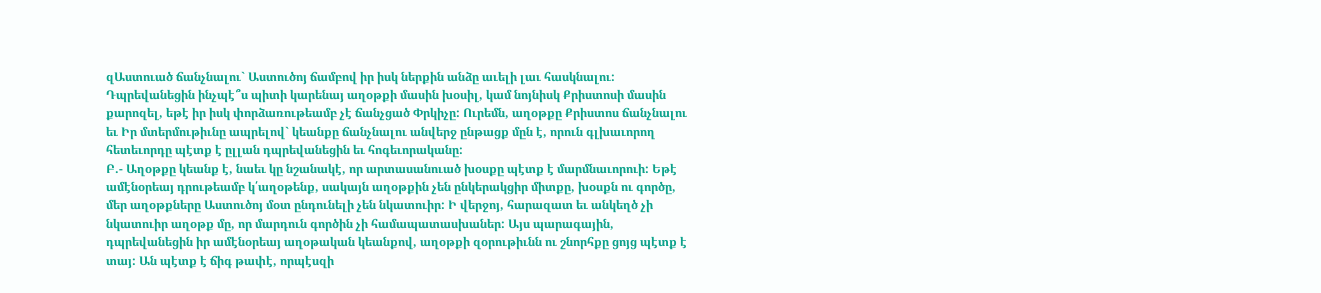զԱստուած ճանչնալու` Աստուծոյ ճամբով իր իսկ ներքին անձը աւելի լաւ հասկնալու: Դպրեվանեցին ինչպէ՞ս պիտի կարենայ աղօթքի մասին խօսիլ, կամ նոյնիսկ Քրիստոսի մասին քարոզել, եթէ իր իսկ փորձառութեամբ չէ ճանչցած Փրկիչը: Ուրեմն, աղօթքը Քրիստոս ճանչնալու եւ Իր մտերմութիւնը ապրելով` կեանքը ճանչնալու անվերջ ընթացք մըն է, որուն գլխաւորող հետեւորդը պէտք է ըլլան դպրեվանեցին եւ հոգեւորականը:
Բ.- Աղօթքը կեանք է, նաեւ կը նշանակէ, որ արտասանուած խօսքը պէտք է մարմնաւորուի: Եթէ ամէնօրեայ դրութեամբ կ՛աղօթենք, սակայն աղօթքին չեն ընկերակցիր միտքը, խօսքն ու գործը, մեր աղօթքները Աստուծոյ մօտ ընդունելի չեն նկատուիր: Ի վերջոյ, հարազատ եւ անկեղծ չի նկատուիր աղօթք մը, որ մարդուն գործին չի համապատասխաներ: Այս պարագային, դպրեվանեցին իր ամէնօրեայ աղօթական կեանքով, աղօթքի զօրութիւնն ու շնորհքը ցոյց պէտք է տայ: Ան պէտք է ճիգ թափէ, որպէսզի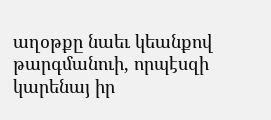աղօթքը նաեւ կեանքով թարգմանուի, որպէսզի կարենայ իր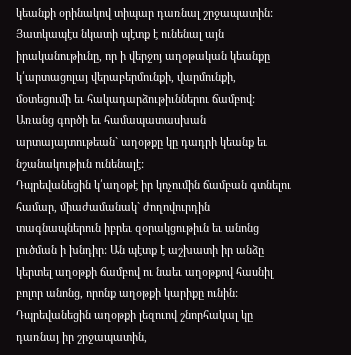կեանքի օրինակով տիպար դառնալ շրջապատին: Յատկապէս նկատի պէտք է ունենալ այն իրականութիւնը, որ ի վերջոյ աղօթական կեանքը կ՛արտացոլայ վերաբերմունքի, վարմունքի, մօտեցումի եւ հակադարձութիւններու ճամբով: Առանց գործի եւ համապատասխան արտայայտութեան` աղօթքը կը դադրի կեանք եւ նշանակութիւն ունենալէ:
Դպրեվանեցին կ՛աղօթէ իր կոչումին ճամբան գտնելու համար, միաժամանակ` ժողովուրդին տագնապներուն իբրեւ զօրակցութիւն եւ անոնց լուծման ի խնդիր: Ան պէտք է աշխատի իր անձը կերտել աղօթքի ճամբով ու նաեւ աղօթքով հասնիլ բոլոր անոնց, որոնք աղօթքի կարիքը ունին: Դպրեվանեցին աղօթքի լեզուով շնորհակալ կը դառնայ իր շրջապատին,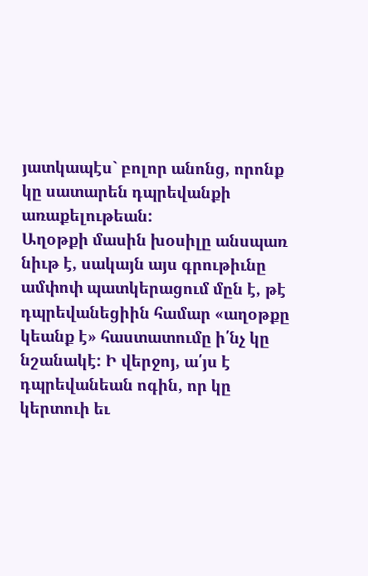յատկապէս` բոլոր անոնց, որոնք կը սատարեն դպրեվանքի առաքելութեան:
Աղօթքի մասին խօսիլը անսպառ նիւթ է, սակայն այս գրութիւնը ամփոփ պատկերացում մըն է, թէ դպրեվանեցիին համար «աղօթքը կեանք է» հաստատումը ի՛նչ կը նշանակէ: Ի վերջոյ, ա՛յս է դպրեվանեան ոգին, որ կը կերտուի եւ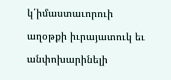կ՛իմաստաւորուի աղօթքի իւրայատուկ եւ անփոխարինելի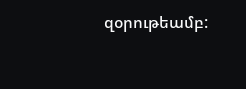զօրութեամբ: